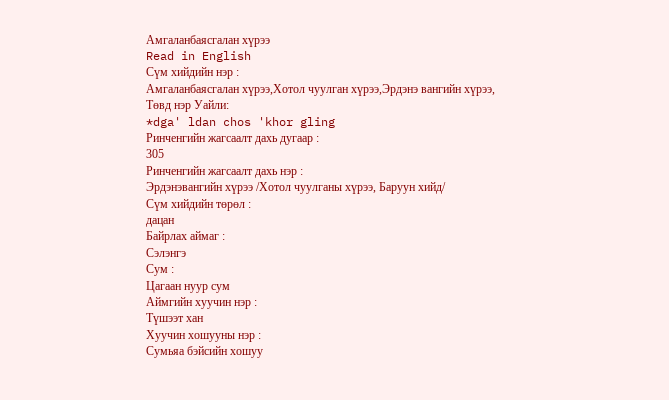Амгаланбаясгалан хүрээ
Read in English
Сүм хийдийн нэр :
Амгаланбаясгалан хүрээ,Хотол чуулган хүрээ,Эрдэнэ вангийн хүрээ,
Төвд нэр Уайли:
*dga' ldan chos 'khor gling
Ринченгийн жагсаалт дахь дугаар :
305
Ринченгийн жагсаалт дахь нэр :
Эрдэнэвангийн хүрээ /Хотол чуулганы хүрээ, Баруун хийд/
Сүм хийдийн төрөл :
дацан
Байрлах аймаг :
Сэлэнгэ
Сум :
Цагаан нуур сум
Аймгийн хуучин нэр :
Түшээт хан
Хуучин хошууны нэр :
Сумьяа бэйсийн хошуу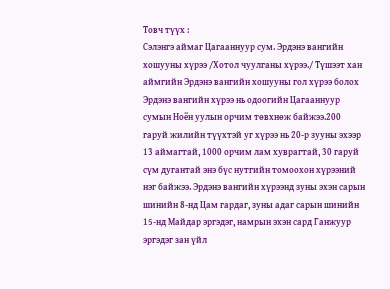Товч түүх :
Сэлэнгэ аймаг Цагааннуур сум. Эрдэнэ вангийн хошууны хүрээ /Хотол чуулганы хүрээ./ Түшээт хан аймгийн Эрдэнэ вангийн хошууны гол хүрээ болох Эрдэнэ вангийн хүрээ нь одоогийн Цагааннуур сумын Ноён уулын орчим төвхнөж байжээ.200 гаруй жилийн түүхтэй уг хүрээ нь 20-р зууны эхээр 13 аймагтай, 1000 орчим лам хуврагтай, 30 гаруй сүм дугантай энэ бүс нутгийн томоохон хүрээний нэг байжээ. Эрдэнэ вангийн хүрээнд зуны эхэн сарын шинийн 8-нд Цам гардаг, зуны адаг сарын шинийн 15-нд Майдар эргэдэг, намрын эхэн сард Ганжуур эргэдэг зан үйл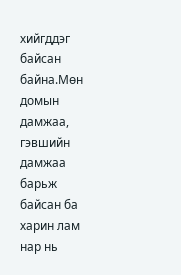хийгддэг байсан байна.Мөн домын дамжаа, гэвшийн дамжаа барьж байсан ба харин лам нар нь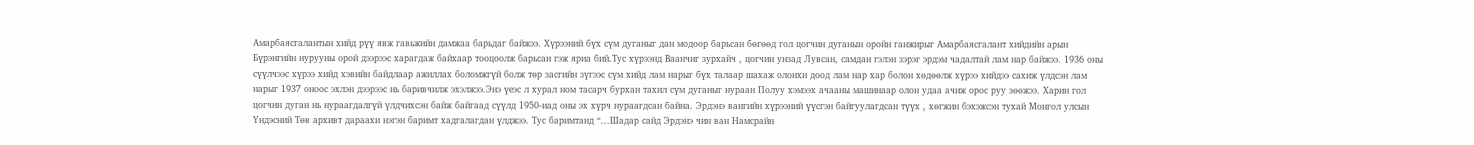Амарбаясгалантын хийд рүү явж гавьжийн дамжаа барьдаг байжээ. Хүрээний бүх сүм дуганыг дан модоор барьсан бөгөөд гол цогчин дуганын оройн ганжирыг Амарбаясгалант хийдийн арын Бүрэнгийн нурууны орой дээрээс харагдаж байхаар тооцоолж барьсан гэж яриа бий.Тус хүрээнд Ваанчиг зурхайч , цогчин унзад Лувсан, самдан гэлэн зэрэг эрдэм чадалтай лам нар байжээ. 1936 оны сүүлчээс хүрээ хийд хэвийн байдлаар ажиллах боломжгүй болж төр засгийн зүгээс сүм хийд лам нарыг бүх талаар шахаж олонхи доод лам нар хар болон хөдөөлж хүрээ хийдээ сахиж үлдсэн лам нарыг 1937 оноос эхлэн дээрээс нь баривчилж эхэлжээ.Энэ үеэс л хурал ном тасарч бурхан тахил сүм дуганыг нураан Полуу хэмээх ачааны машинаар олон удаа ачиж орос руу зөөжээ. Харин гол цогчин дуган нь нураагдалгүй үлдчихсэн байж байгаад сүүлд 1950-иад оны эх хүрч нураагдсан байна. Эрдэнэ вангийн хүрээний үүсгэн байгуулагдсан түүх , хөгжин бэхэжсэн тухай Монгол улсын Үндэсний Төв архивт дараахи нэгэн баримт хадгалагдан үлджээ. Тус баримтанд “...Шадар сайд Эрдэнэ чин ван Намсрайн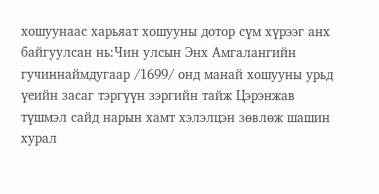хошуунаас харьяат хошууны дотор сүм хүрээг анх байгуулсан нь:Чин улсын Энх Амгалангийн гучиннаймдугаар /1699/ онд манай хошууны урьд үеийн засаг тэргүүн зэргийн тайж Цэрэнжав түшмэл сайд нарын хамт хэлэлцэн зөвлөж шашин хурал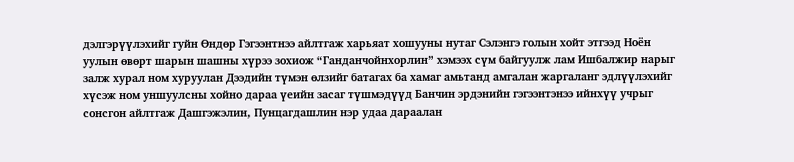дэлгэрүүлэхийг гуйн Өндөр Гэгээнтнээ айлтгаж харьяат хошууны нутаг Сэлэнгэ голын хойт этгээд Ноён уулын өвөрт шарын шашны хүрээ зохиож “Ганданчойнхорлин” хэмээх сүм байгуулж лам Ишбалжир нарыг залж хурал ном хуруулан Дээдийн түмэн өлзийг батагах ба хамаг амьтанд амгалан жаргаланг эдлүүлэхийг хүсэж ном уншуулсны хойно дараа үеийн засаг түшмэдүүд Банчин эрдэнийн гэгээнтэнээ ийнхүү учрыг сонсгон айлтгаж Дашгэжэлин, Пунцагдашлин нэр удаа дараалан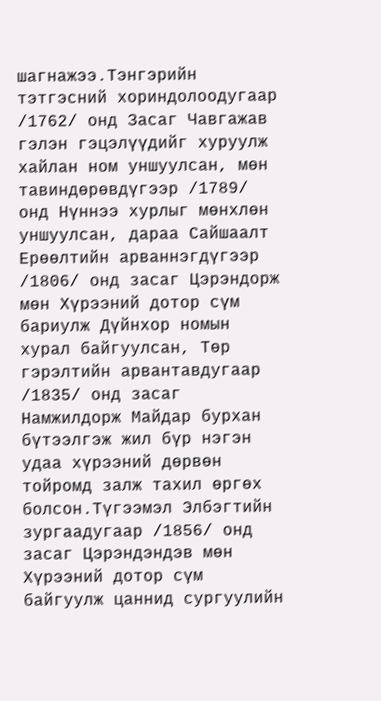шагнажээ.Тэнгэрийн тэтгэсний хориндолоодугаар /1762/ онд Засаг Чавгажав гэлэн гэцэлүүдийг хуруулж хайлан ном уншуулсан, мөн тавиндөрөвдүгээр /1789/ онд Нүннээ хурлыг мөнхлөн уншуулсан, дараа Сайшаалт Ерөөлтийн арваннэгдүгээр /1806/ онд засаг Цэрэндорж мөн Хүрээний дотор сүм бариулж Дүйнхор номын хурал байгуулсан, Төр гэрэлтийн арвантавдугаар /1835/ онд засаг Намжилдорж Майдар бурхан бүтээлгэж жил бүр нэгэн удаа хүрээний дөрвөн тойромд залж тахил өргөх болсон.Түгээмэл Элбэгтийн зургаадугаар /1856/ онд засаг Цэрэндэндэв мөн Хүрээний дотор сүм байгуулж цаннид сургуулийн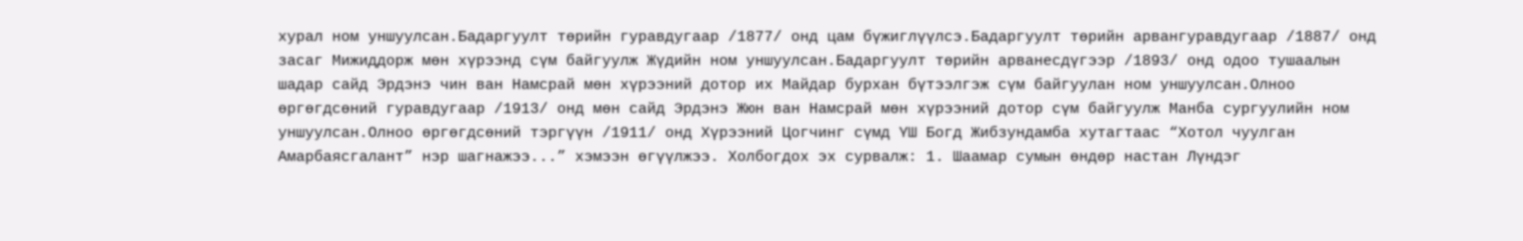хурал ном уншуулсан.Бадаргуулт төрийн гуравдугаар /1877/ онд цам бүжиглүүлсэ.Бадаргуулт төрийн арвангуравдугаар /1887/ онд засаг Мижиддорж мөн хүрээнд сүм байгуулж Жүдийн ном уншуулсан.Бадаргуулт төрийн арванесдүгээр /1893/ онд одоо тушаалын шадар сайд Эрдэнэ чин ван Намсрай мөн хүрээний дотор их Майдар бурхан бүтээлгэж сүм байгуулан ном уншуулсан.Олноо өргөгдсөний гуравдугаар /1913/ онд мөн сайд Эрдэнэ Жюн ван Намсрай мөн хүрээний дотор сүм байгуулж Манба сургуулийн ном уншуулсан.Олноо өргөгдсөний тэргүүн /1911/ онд Хүрээний Цогчинг сүмд ҮШ Богд Жибзундамба хутагтаас “Хотол чуулган Амарбаясгалант” нэр шагнажээ...” хэмээн өгүүлжээ. Холбогдох эх сурвалж: 1. Шаамар сумын өндөр настан Лүндэг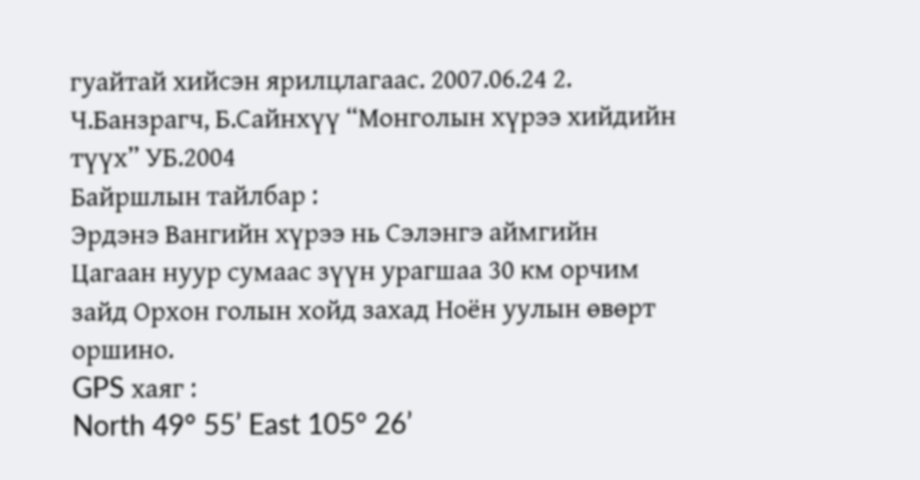гуайтай хийсэн ярилцлагаас. 2007.06.24 2. Ч.Банзрагч, Б.Сайнхүү “Монголын хүрээ хийдийн түүх” УБ.2004
Байршлын тайлбар :
Эрдэнэ Вангийн хүрээ нь Сэлэнгэ аймгийн Цагаан нуур сумаас зүүн урагшаа 30 км орчим зайд Орхон голын хойд захад Ноён уулын өвөрт оршино.
GPS хаяг :
North 49° 55’ East 105° 26’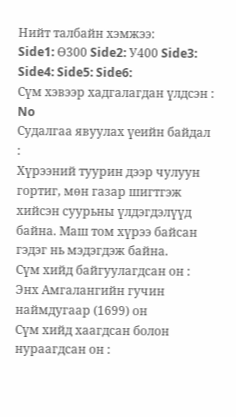Нийт талбайн хэмжээ:
Side1: Ө300 Side2: У400 Side3: Side4: Side5: Side6:
Сүм хэвээр хадгалагдан үлдсэн :
No
Судалгаа явуулах үеийн байдал :
Хүрээний туурин дээр чулуун гортиг, мөн газар шигтгэж хийсэн суурьны үлдэгдэлүүд байна. Маш том хүрээ байсан гэдэг нь мэдэгдэж байна.
Сүм хийд байгуулагдсан он :
Энх Амгалангийн гучин наймдугаар (1699) он
Сүм хийд хаагдсан болон нураагдсан он :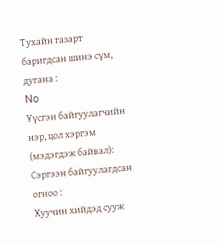Тухайн газарт баригдсан шинэ сүм, дугана :
No
Үүсгэн байгуулагчийн нэр, цол хэргэм (мэдэгдэж байвал):
Сэргээн байгуулагдсан огноо :
Хуучин хийдэд сууж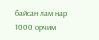байсан лам нар
1000 орчим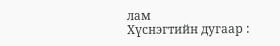лам
Хүснэгтийн дугаар :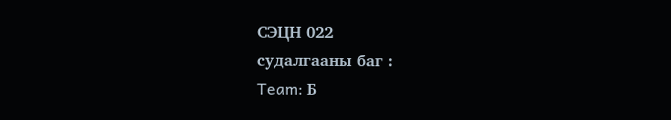СЭЦН 022
судалгааны баг :
Team: Б